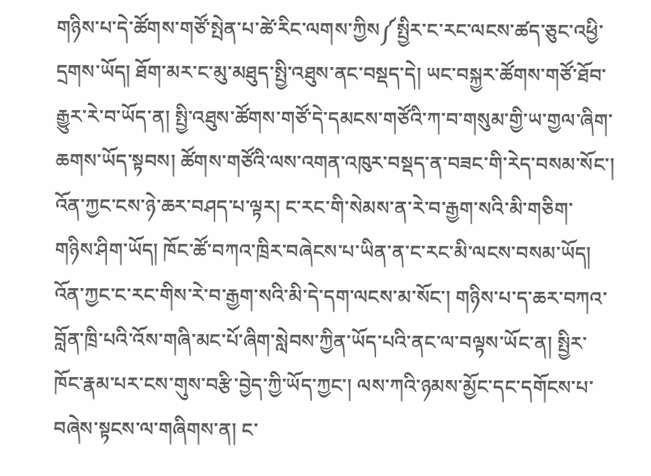གཉིས་པ་དེ་ཚོགས་གཙོ་སྤེན་པ་ཚེ་རིང་ལགས་ཀྱིས༼སྤྱིར་ང་རང་ལངས་ཚད་ཅུང་འཕྱི་དྲགས་ཡོད། ཐོག་མར་ང་མུ་མཐུད་སྤྱི་འཐུས་ནང་བསྡད་དེ། ཡང་བསྐྱར་ཚོགས་གཙོ་ཐོབ་རྒྱུར་རེ་བ་ཡོད་ན། སྤྱི་འཐུས་ཚོགས་གཙོ་དེ་དམངས་གཙོའི་ཀ་བ་གསུམ་གྱི་ཡ་གྱལ་ཞིག་ཆགས་ཡོད་སྟབས། ཚོགས་གཙོའི་ལས་འགན་འཁུར་བསྡད་ན་བཟང་གི་རེད་བསམ་སོང་། འོན་ཀྱང་ངས་ཉེ་ཆར་བཤད་པ་ལྟར། ང་རང་གི་སེམས་ན་རེ་བ་རྒྱག་སའི་མི་གཅིག་གཉིས་ཤིག་ཡོད། ཁོང་ཚོ་བཀའ་ཁྲིར་བཞེངས་པ་ཡིན་ན་ང་རང་མི་ལངས་བསམ་ཡོད། འོན་ཀྱང་ང་རང་གིས་རེ་བ་རྒྱག་སའི་མི་དེ་དག་ལངས་མ་སོང་། གཉིས་པ་ད་ཆར་བཀའ་བློན་ཁྲི་པའི་འོས་གཞི་མང་པོ་ཞིག་སླེབས་ཀྱིན་ཡོད་པའི་ནང་ལ་བལྟས་ཡོང་ན། སྤྱིར་ཁོང་རྣམ་པར་ངས་གུས་བརྩི་བྱེད་ཀྱི་ཡོད་ཀྱང་། ལས་ཀའི་ཉམས་མྱོང་དང་དགོངས་པ་བཞེས་སྟངས་ལ་གཞིགས་ན། ང་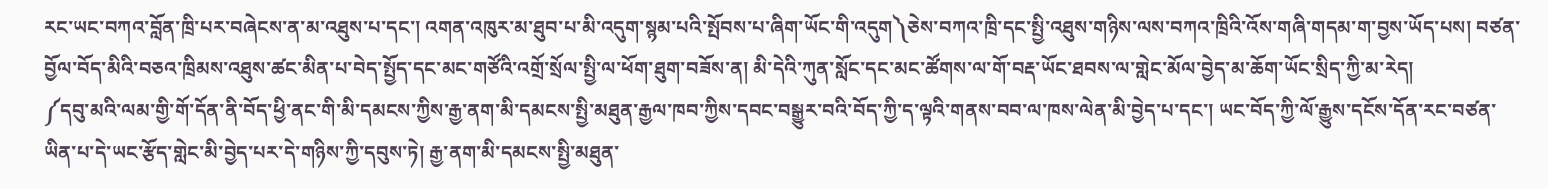རང་ཡང་བཀའ་བློན་ཁྲི་པར་བཞེངས་ན་མ་འཐུས་པ་དང་། འགན་འཁུར་མ་ཐུབ་པ་མི་འདུག་སྙམ་པའི་སྤོབས་པ་ཞིག་ཡོང་གི་འདུག༽ཅེས་བཀའ་ཁྲི་དང་སྤྱི་འཐུས་གཉིས་ལས་བཀའ་ཁྲིའི་འོས་གཞི་གདམ་ག་བྱས་ཡོད་པས། བཙན་བྱོལ་བོད་མིའི་བཅའ་ཁྲིམས་འཐུས་ཚང་མིན་པ་བེད་སྤྱོད་དང་མང་གཙོའི་འགྲོ་སྲོལ་སྤྱི་ལ་ཕོག་ཐུག་བཟོས་ན། མི་དེའི་ཀུན་སློང་དང་མང་ཚོགས་ལ་གོ་བརྡ་ཡོང་ཐབས་ལ་གླེང་མོལ་བྱེད་མ་ཆོག་ཡོང་སྲིད་ཀྱི་མ་རེད།
༼དབུ་མའི་ལམ་གྱི་གོ་དོན་ནི་བོད་ཕྱི་ནང་གི་མི་དམངས་ཀྱིས་རྒྱ་ནག་མི་དམངས་སྤྱི་མཐུན་རྒྱལ་ཁབ་ཀྱིས་དབང་བསྒྱུར་བའི་བོད་ཀྱི་ད་ལྟའི་གནས་བབ་ལ་ཁས་ལེན་མི་བྱེད་པ་དང་། ཡང་བོད་ཀྱི་ལོ་རྒྱུས་དངོས་དོན་རང་བཙན་ཡིན་པ་དེ་ཡང་རྩོད་གླེང་མི་བྱེད་པར་དེ་གཉིས་ཀྱི་དབུས་ཏེ། རྒྱ་ནག་མི་དམངས་སྤྱི་མཐུན་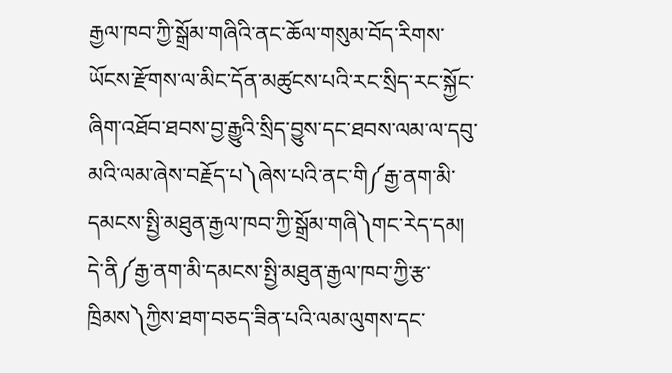རྒྱལ་ཁབ་ཀྱི་སྒྲོམ་གཞིའི་ནང་ཆོལ་གསུམ་བོད་རིགས་ཡོངས་རྫོགས་ལ་མིང་དོན་མཚུངས་པའི་རང་སྲིད་རང་སྐྱོང་ཞིག་འཐོབ་ཐབས་བྱ་རྒྱུའི་སྲིད་བྱུས་དང་ཐབས་ལམ་ལ་དབུ་མའི་ལམ་ཞེས་བརྗོད་པ༽ཞེས་པའི་ནང་གི༼རྒྱ་ནག་མི་དམངས་སྤྱི་མཐུན་རྒྱལ་ཁབ་ཀྱི་སྒྲོམ་གཞི༽གང་རེད་དམ། དེ་ནི༼རྒྱ་ནག་མི་དམངས་སྤྱི་མཐུན་རྒྱལ་ཁབ་ཀྱི་རྩ་ཁྲིམས༽ཀྱིས་ཐག་བཅད་ཟིན་པའི་ལམ་ལུགས་དང་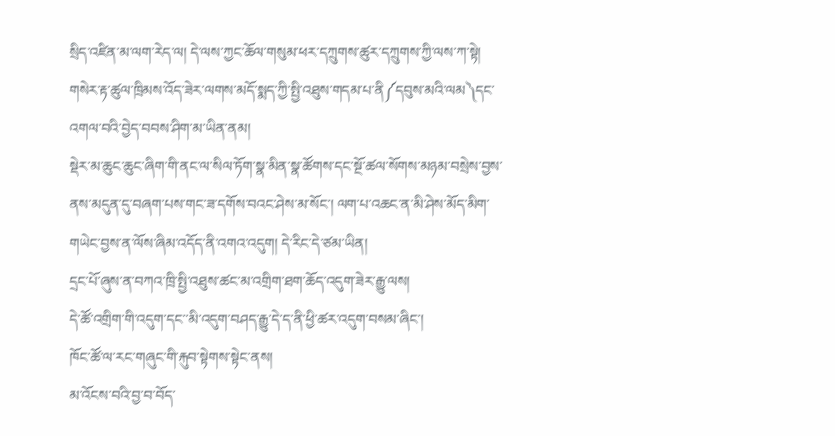སྲིད་འཛིན་མ་ལག་རེད་ལ། དེ་ལས་ཀྱང་ཆོལ་གསུམ་ཕར་དཀྲུགས་ཚུར་དཀྲུགས་ཀྱི་ལས་ཀ་སྟེ། གསེར་རྟ་ཚུལ་ཁྲིམས་འོད་ཟེར་ལགས་མདོ་སྨད་ཀྱི་སྤྱི་འཐུས་གདམ་པ་ནི༼དབུས་མའི་ལམ༽དང་འགལ་བའི་བྱེད་བབས་ཤིག་མ་ཡིན་ནམ།
སྡེར་མ་ཆུང་ཆུང་ཞིག་གི་ནང་ལ་སིལ་ཏོག་སྣ་མིན་སྣ་ཚོགས་དང་སྔོ་ཚལ་སོགས་མཉམ་བསྲེས་བྱས་ནས་མདུན་དུ་བཞག་པས་གང་ཟ་དགོས་བའང་ཤེས་མ་སོང་། ལག་པ་འཆང་ན་མི་ཤེས་མོད་མིག་གཡེང་བྱས་ན་ལོས་ཞིམ་འདོད་ནི་འགའ་འདུག། དེ་རིང་དེ་ཙམ་ཡིན།
དྲང་པོ་ཞུས་ན་བཀའ་ཁྲི་སྤྱི་འཐུས་ཚང་མ་འགྲིག་ཐག་ཆོད་འདུག་ཟེར་རྒྱུ་ལས།
དེ་ཚོ་འགྲིག་གི་འདུག་དང་་མི་འདུག་བཤད་རྒྱུ་དེ་ད་ནི་ཕྱི་ཚར་འདུག་བསམ་ཞིང་།
ཁོང་ཚོ་ལ་རང་གཞུང་གི་རྐུབ་སྟེགས་སྟེང་ནས།
མ་འོངས་བའི་བྱ་བ་བོད་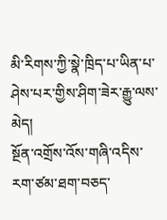མི་རིགས་ཀྱི་སྣེ་ཁྲིད་པ་ཡིན་པ་ཤེས་པར་གྱིས་ཤིག་ཟེར་རྒྱུ་ལས་མེད།
སྔོན་འགྲོས་འོས་གཞི་འདིས་རག་ཙམ་ཐག་བཅད་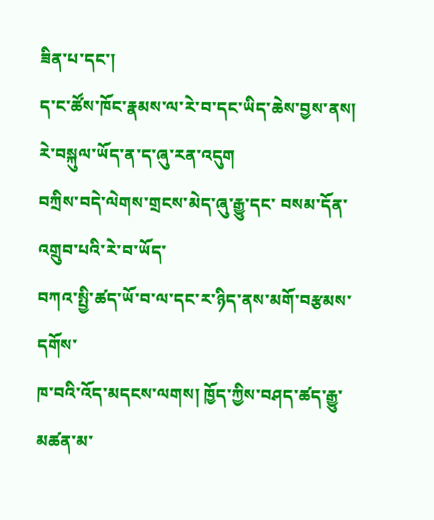ཟིན་པ་དང་།
ད་ང་ཚོས་ཁོང་རྣམས་ལ་རེ་བ་དང་ཡིད་ཆེས་བྱས་ནས།
རེ་བསྐུལ་ཡོད་ན་ད་ཞུ་རན་འདུག
བཀྲིས་བདེ་ལེགས་གྲངས་མེད་ཞུ་རྒྱུ་དང་ བསམ་དོན་འགྲུབ་པའི་རེ་བ་ཡོད་
བཀའ་སྤྱི་ཚད་ཡོ་བ་ལ་དང་ར་ཉིད་ནས་མགོ་བརྩམས་དགོས་
ཁ་བའི་འོད་མདངས་ལགས། ཁྱོད་ཀྱིས་བཤད་ཚད་རྒྱུ་མཚན་མ་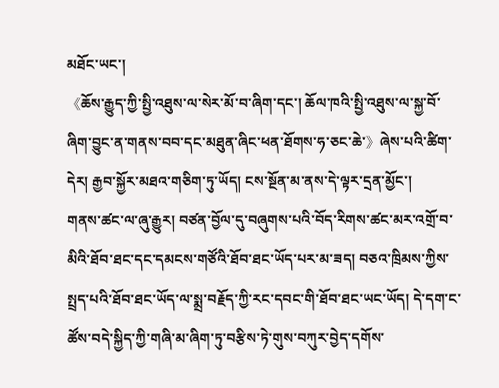མཐོང་ཡང་།
《ཆོས་རྒྱུད་ཀྱི་སྤྱི་འཐུས་ལ་སེར་མོ་བ་ཞིག་དང་། ཆོལ་ཁའི་སྤྱི་འཐུས་ལ་སྐྱ་བོ་ཞིག་བྱུང་ན་གནས་བབ་དང་མཐུན་ཞིང་ཕན་ཐོགས་ཧ་ཅང་ཆེ་》ཞེས་པའི་ཚིག་དེར། རྒྱབ་སྐྱོར་མཐའ་གཅིག་ཏུ་ཡོད། ངས་སྔོན་མ་ནས་དེ་ལྟར་དྲན་མྱོང་།
གནས་ཚང་ལ་ཞུ་རྒྱུར། བཙན་བྱོལ་དུ་བཞུགས་པའི་བོད་རིགས་ཚང་མར་འགྲོ་བ་མིའི་ཐོབ་ཐང་དང་དམངས་གཙོའི་ཐོབ་ཐང་ཡོད་པར་མ་ཟད། བཅའ་ཁྲིམས་ཀྱིས་སྤྲད་པའི་ཐོབ་ཐང་ཡོད་ལ་སྨྲ་བརྗོད་ཀྱི་རང་དབང་གི་ཐོབ་ཐང་ཡང་ཡོད། དེ་དག་ང་ཚོས་བདེ་སྐྱིད་ཀྱི་གཞི་མ་ཞིག་ཏུ་བརྩིས་ཏེ་གུས་བཀུར་བྱེད་དགོས་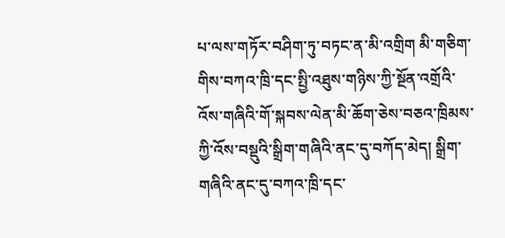པ་ལས་གཏོར་བཤིག་ཏུ་བཏང་ན་མི་འགྲིག མི་གཅིག་གིས་བཀའ་ཁྲི་དང་སྤྱི་འཐུས་གཉིས་ཀྱི་སྔོན་འགྲོའི་འོས་གཞིའི་གོ་སྐབས་ལེན་མི་ཆོག་ཅེས་བཅའ་ཁྲིམས་ཀྱི་འོས་བསྡུའི་སྒྲིག་གཞིའི་ནང་དུ་བཀོད་མེད། སྒྲིག་གཞིའི་ནང་དུ་བཀའ་ཁྲི་དང་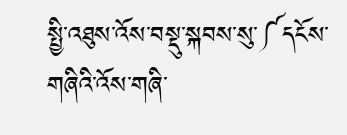སྤྱི་འཐུས་འོས་བསྡུ་སྐབས་སུ་༼དངོས་གཞིའི་འོས་གཞི་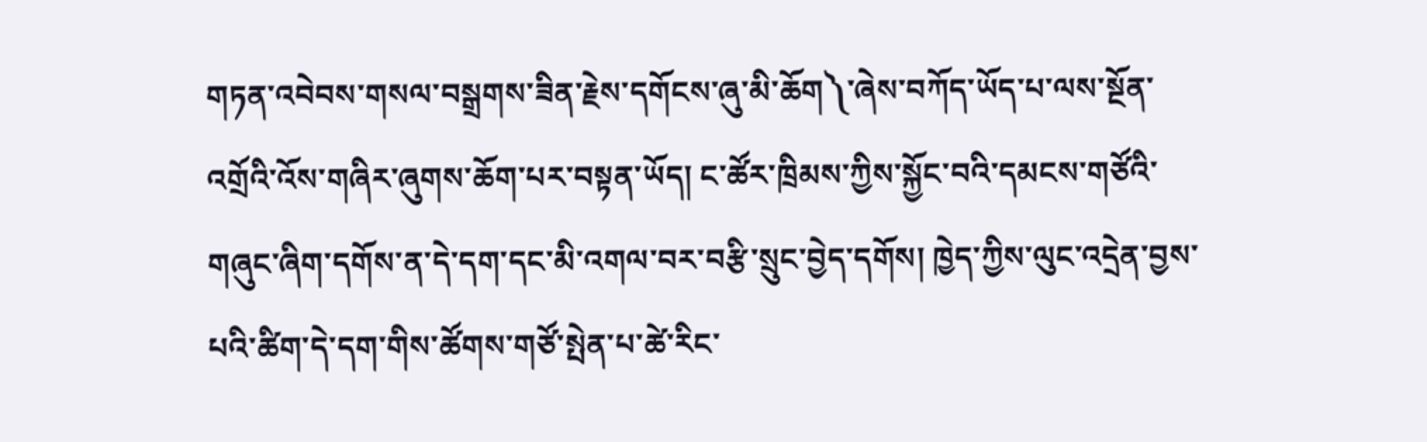གཏན་འབེབས་གསལ་བསྒྲགས་ཟིན་རྗེས་དགོངས་ཞུ་མི་ཆོག༽་ཞེས་བཀོད་ཡོད་པ་ལས་སྔོན་འགྲོའི་འོས་གཞིར་ཞུགས་ཆོག་པར་བསྟན་ཡོད། ང་ཚོར་ཁྲིམས་ཀྱིས་སྐྱོང་བའི་དམངས་གཙོའི་གཞུང་ཞིག་དགོས་ན་དེ་དག་དང་མི་འགལ་བར་བརྩི་སྲུང་བྱེད་དགོས། ཁྱེད་ཀྱིས་ལུང་འདྲེན་བྱས་པའི་ཚིག་དེ་དག་གིས་ཚོགས་གཙོ་སྤེན་པ་ཚེ་རིང་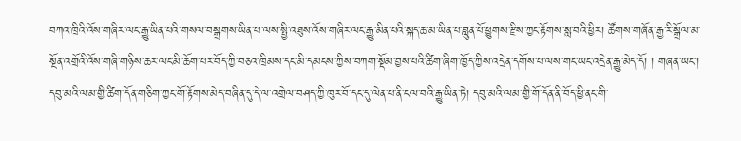བཀའ་ཁྲིའི་འོས་གཞིར་ལང་རྒྱུ་ཡིན་པའི་གསལ་བསྒྲགས་ཡིན་པ་ལས་སྤྱི་འཐུས་འོས་གཞིར་ལང་རྒྱུ་མིན་པའི་སྐད་ཆ་མ་ཡིན་པ་བླུན་པོ་ཕྱུགས་རྫིས་ཀྱང་རྟོགས་སླ་བའི་ཕྱིར། ཚོགས་གཞོན་རྒྱ་རི་སྒྲོལ་མ་སྔོན་འགྲོའི་འོས་གཞི་གཉིས་ཆར་ལང་མི་ཆོག་པར་བོད་ཀྱི་བཅའ་ཁྲིམས་དང་མི་དམངས་ཀྱིས་བཀག་སྡོམ་བྱས་པའི་ཚིག་ཞིག་ཁྱོད་ཀྱིས་འདྲེན་དགོས་པ་ལས་གང་ཡང་འདྲེན་རྒྱུ་མེད་དོ། ། གཞན་ཡང་། དབུ་མའི་ལམ་གྱི་ཚིག་དོན་གཅིག་ཀྱང་གོ་རྟོགས་མེད་བཞིན་དུ་དེ་ལ་འགྲེལ་བཤད་ཀྱི་ཁུར་བོ་དང་དུ་ལེན་པ་ནི་ངལ་བའི་རྒྱུ་ཡིན་ཏེ། དབུ་མའི་ལམ་གྱི་གོ་དོན་ནི་བོད་ཕྱི་ནང་གི་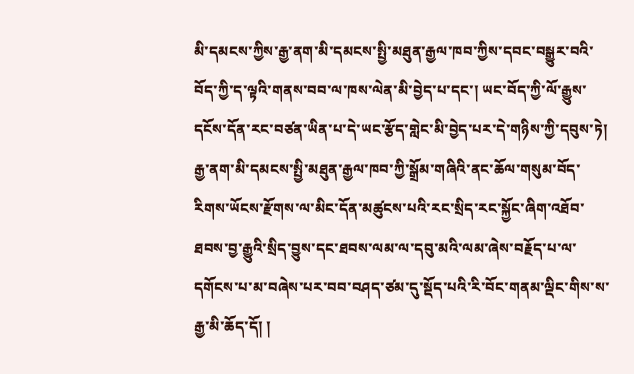མི་དམངས་ཀྱིས་རྒྱ་ནག་མི་དམངས་སྤྱི་མཐུན་རྒྱལ་ཁབ་ཀྱིས་དབང་བསྒྱུར་བའི་བོད་ཀྱི་ད་ལྟའི་གནས་བབ་ལ་ཁས་ལེན་མི་བྱེད་པ་དང་། ཡང་བོད་ཀྱི་ལོ་རྒྱུས་དངོས་དོན་རང་བཙན་ཡིན་པ་དེ་ཡང་རྩོད་གླེང་མི་བྱེད་པར་དེ་གཉིས་ཀྱི་དབུས་ཏེ། རྒྱ་ནག་མི་དམངས་སྤྱི་མཐུན་རྒྱལ་ཁབ་ཀྱི་སྒྲོམ་གཞིའི་ནང་ཆོལ་གསུམ་བོད་རིགས་ཡོངས་རྫོགས་ལ་མིང་དོན་མཚུངས་པའི་རང་སྲིད་རང་སྐྱོང་ཞིག་འཐོབ་ཐབས་བྱ་རྒྱུའི་སྲིད་བྱུས་དང་ཐབས་ལམ་ལ་དབུ་མའི་ལམ་ཞེས་བརྗོད་པ་ལ་དགོངས་པ་མ་བཞེས་པར་བབ་བཤད་ཙམ་དུ་སྡོད་པའི་རི་བོང་གནམ་ལྡིང་གིས་ས་རྒྱ་མི་ཆོད་དོ། །